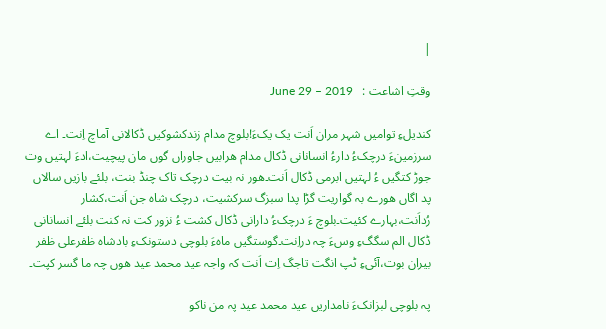|

وقتِ اشاعت :   June 29 – 2019

کندیلءِ توامیں شہر مران اَنت یک یکءَ!بلوچ مدام زندکشوکیں ڈکالانی آماچ اِنت۔ اے سرزمینءَ درچکءُ دارءُ انسانانی ڈکال مدام ھرابیں جاوراں گوں مان پیچیت،ادءَ لہتیں وت جوڑ کتگیں ءُ لہتیں ابرمی ڈکال اَنت۔ھور نہ بیت درچک تاک چنڈ بنت، بلئے بازیں سالاں پد اگاں ھورے بہ گواریت گڑا پدا سبزگ سرکشیت، درچک شاہ جن اَنت،کشار رُداَنت،بہارے کئیت۔بلوچ ءَ درچکءُ دارانی ڈکال کشت ءُ نزور کت نہ کنت بلئے انسانانی ڈکال الم سگگءِ وسءَ چہ دراِنت۔گوستگیں ماہءَ بلوچی دستونکءِ بادشاہ ظفرعلی ظفر بیران بوت،آئیءِ ٹپ انگت تاجگ اِت اَنت کہ واجہ عید محمد عید ھوں چہ ما گسر کپت۔

پہ بلوچی لبزانکءَ نامداریں عید محمد عید پہ من ناکو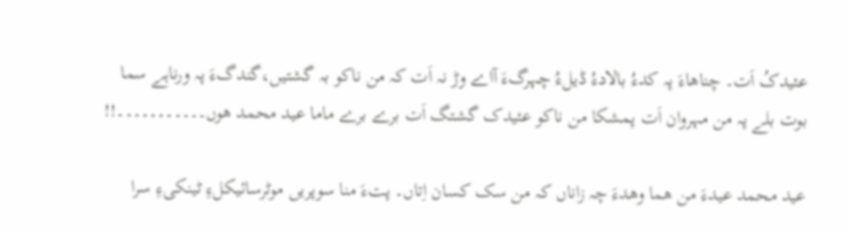عئیدکُ اَت۔ چناھاءَ پہ کدءُ بالادءُ ڈیلءُ چہرگءَ آاے وڑ نہ اَت کہ من ناکو بہ گشتیں،گندگءَ پہ ورناہے سما بوت بلے پہ من مہروان اَت پمشکا من ناکو عئیدک گشتگ اَت برے برے ماما عید محمد ھوں۔۔۔۔۔۔۔۔۔۔۔!!

عید محمد عیدءَ من ھما وھدءَ چہ زاناں کہ من سک کسان اِتاں۔ پتءَ منا سوپریں موٹرسائیکلءِ ٹینکیءِ سرا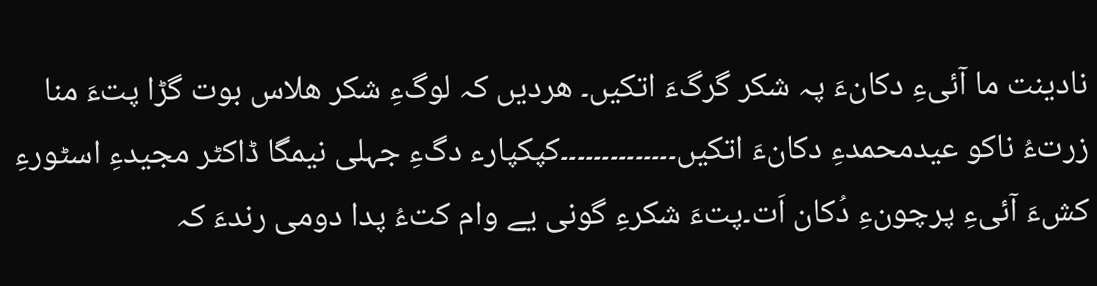نادینت ما آئیءِ دکانءَ پہ شکر گرگءَ اتکیں۔ ھردیں کہ لوگءِ شکر ھلاس بوت گڑا پتءَ منا زرتءُ ناکو عیدمحمدءِ دکانءَ اتکیں۔۔۔۔۔۔۔۔۔۔۔۔۔۔کپکپارء دگءِ جہلی نیمگا ڈاکٹر مجیدءِ اسٹورءِ کشءَ آئیءِ پرچونءِ دُکان اَت۔پتءَ شکرءِ گونی یے وام کتءُ پدا دومی رندءَ کہ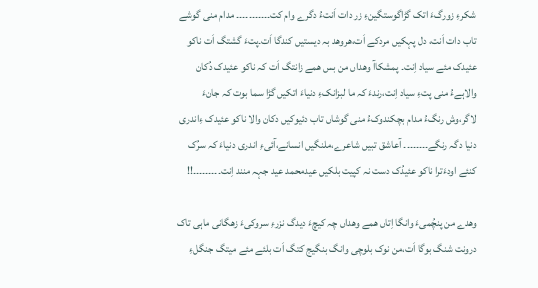شکرءِ زورگءَ اتک گڑاگوستگینءِ زر دات اَنتءُ دگرے وام کت۔۔۔۔۔۔۔۔۔۔۔ مدام منی گوشے تاب دات اَنت، دل پہکیں مردکے اَت،ھروھد بہ دیستیں کندگا اَت۔پتءَ گشتگ اَت ناکو عئیدک مئے سیاد اِنت۔ پمشکاآ وھداں من بس ھمے زانتگ اَت کہ ناکو عئیدک دُکان والاہےءُ منی پتءِ سیاد اِنت،رندءَ کہ ما لبزانکءِ دنیاءَ اتکیں گڑا سما بوت کہ جانءَ لاگر،وش رنگءُ مدام بچکندوکءُ منی گوشاں تاب دئیوکیں دکان والا ناکو عئیدک ءِاندری دنیا دگہ رنگے۔۔۔۔۔۔۔۔ آعاشق تبیں شاعرے،ملنگیں انسانے،آئیءِ اندری دنیاءَ کہ سرُک کنئے اودءَترا ناکو عئیدُک دست نہ کپیت بلکیں عیدمحمد عید جہہ منند اِنت۔۔۔۔۔۔۔۔۔!!

وھدے من پنچُمیءَ وانگا اِتاں ھمے وھداں چہ کیچءَ دیدگ نزرءِ سروکیءَ زھگانی ماہی تاک درونت شنگ بوگا اَت،من نوک بلوچی وانگ بنگیج کتگ اَت بلئے مئے میتگ جنگلءِ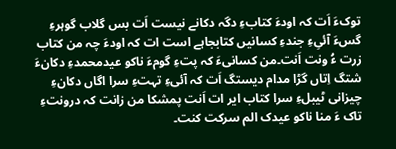توکءَ اَت کہ اودءَ کتابءِ دگہ دکانے نیست اَت بس گلاب گوہرءِ گسءَ آئیِءِ جندءِ کسانیں کتابجاہے است ات کہ اودءَ چہ من کتاب زرت ءُ ونت اَنت۔من کسانیءَ کہ پتءِ گومءَ ناکو عیدمحمدءِ دکانءَ شتگ اِتاں گڑا مدام دیستگ اَت کہ آئیءِ تہتءِ سرا اگاں دکانءِ چیزانی ٹیبلءِ سرا کتاب ایر ات اَنت پمشکا من زانت کہ درونتءِ تاک ءَ منا ناکو عیدک الم سرکت کنت۔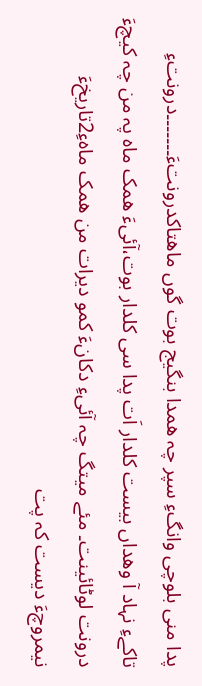پدا منی بلوچی وانگءِ سپر چہ ھمدا بنگیج بوت گوں ماھتاکدرونتءَ۔۔۔۔۔۔۔درونتءِ تاکےءِ نہاد آ وھداں بیست کلدار اَت پدا سی کلدار بوت،آئیءَ ھمک ماہ پہ من چہ کیچءَ درونت لوٹائینت۔ مئے میتگ چہ آئیءِ دکانءَ کمو دیرات من ھمک ماہءِ2تاریخءَ نیمروچءَ دیست کہ پت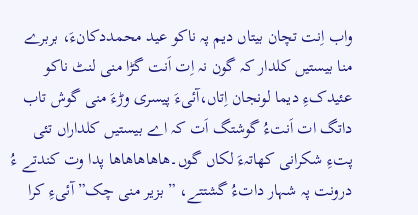واب اِنت تچان بیتاں دیم پہ ناکو عید محمددکانءَ، بربرے منا بیستیں کلدار کہ گون نہ اِت اَنت گڑا منی لنٹ ناکو عئیدکءِ دیما لونجان اِتاں،آئیءَ پیسری وڑءَ منی گوش تاب داتگ ات اَنتءُ گوشتگ اَت کہ اے بیستیں کلداراں تئی پتءِ شکرانی کھاتہءَ لکاں گوں۔ھاھاھاھاھا پدا وت کندتے ءُ درونت پہ شہار داتءُ گشتتے، ” بزیر منی چک”آئیءِ کرا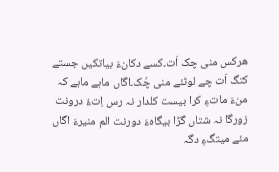ھرکس منی چک اَت۔کسے دکانءَ بیاتکیں جستے کتگ اَت چے لوٹئے منی چُک۔اگاں ماہے ماہے کہ منءَ ماتءِ کرا بیست کلدار نہ رس اِتءُ درونت زورگا نہ شتاں گڑا بیگاہءَ دورنت الم منیرءَ اگاں مئے میتگءِ دگہ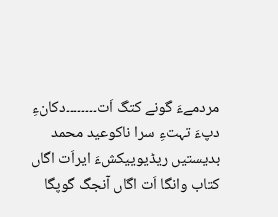مردمےءَ گونے کتگ اَت۔۔۔۔۔۔۔۔دکانءِ دپءَ تہتءِ سرا ناکوعید محمد بدیستیں ریڈیوییکشءَ ایراَت اگاں کتاب وانگا اَت اگاں آنجگ گوپگا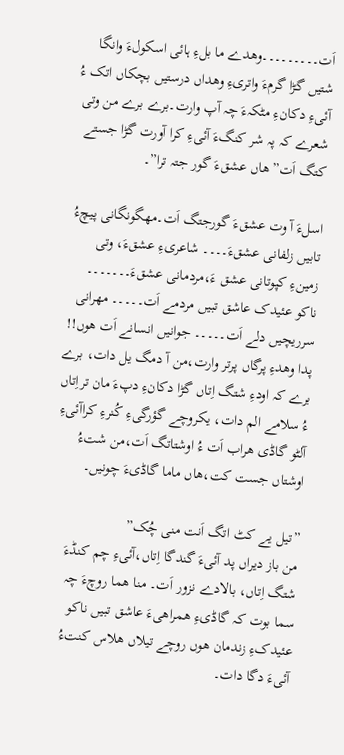اَت۔۔۔۔۔۔۔۔۔وھدے ما بلءِ ہائی اسکولءَ وانگا شتیں گڑا گرمءَ واتریءِ وھداں درستیں بچکاں اتک ءُ آئیءِ دکانءِ مٹکہءَ چہ آپ وارت۔برے برے من وتی شعرے کہ پہ شر کنگءَ آئیءِ کرا آورت گڑا جستے کتگ اَت” ھاں عشقءَ گور جتہ ترا”۔

اسلءَ آ وت عشقءَ گورجتگ اَت۔مھگونگانی پیچءُ تابیں زلفانی عشقءَ۔۔۔۔ شاعریءِ عشقءَ، وتی زمینءِ کپوتانی عشق ءَ،مردمانی عشقءَ۔۔۔۔۔۔۔ ناکو عئیدک عاشق تبیں مردمے اَت۔۔۔۔۔ مھرانی سرریچیں دلے اَت۔۔۔۔۔ جوانیں انسانے اَت ھوں!!
پدا وھدءِ پرگاں پرتر وارت،من آ دمگ یل دات، برے برے کہ اودءِ شتگ اِتاں گڑا دکانءِ دپءَ مان تراِتاں ءُ سلامے الم دات، یکروچے گؤرگیءِ کُنرءِ کراآئیءِ آلٹو گاڈی ھراب اَت ءُ اوشتاتگ اَت،من شتءُ اوشتاں جست کت،ھاں ماما گاڈیءَ چونیں۔

”تیل یے کٹ اتگ اَنت منی چُک”
من باز دیراں پد آئیءَ گندگا اِتاں،آئیءِ چم کنڈءَ شتگ اِتاں، بالادے نزور اَت۔ منا ھما روچءَ چہ سما بوت کہ گاڈیءِ ھمراھیءَ عاشق تبیں ناکو عئیدکءِ زندمان ھوں روچے تیلاں ھلاس کنتءُ آئیءَ دگا دات۔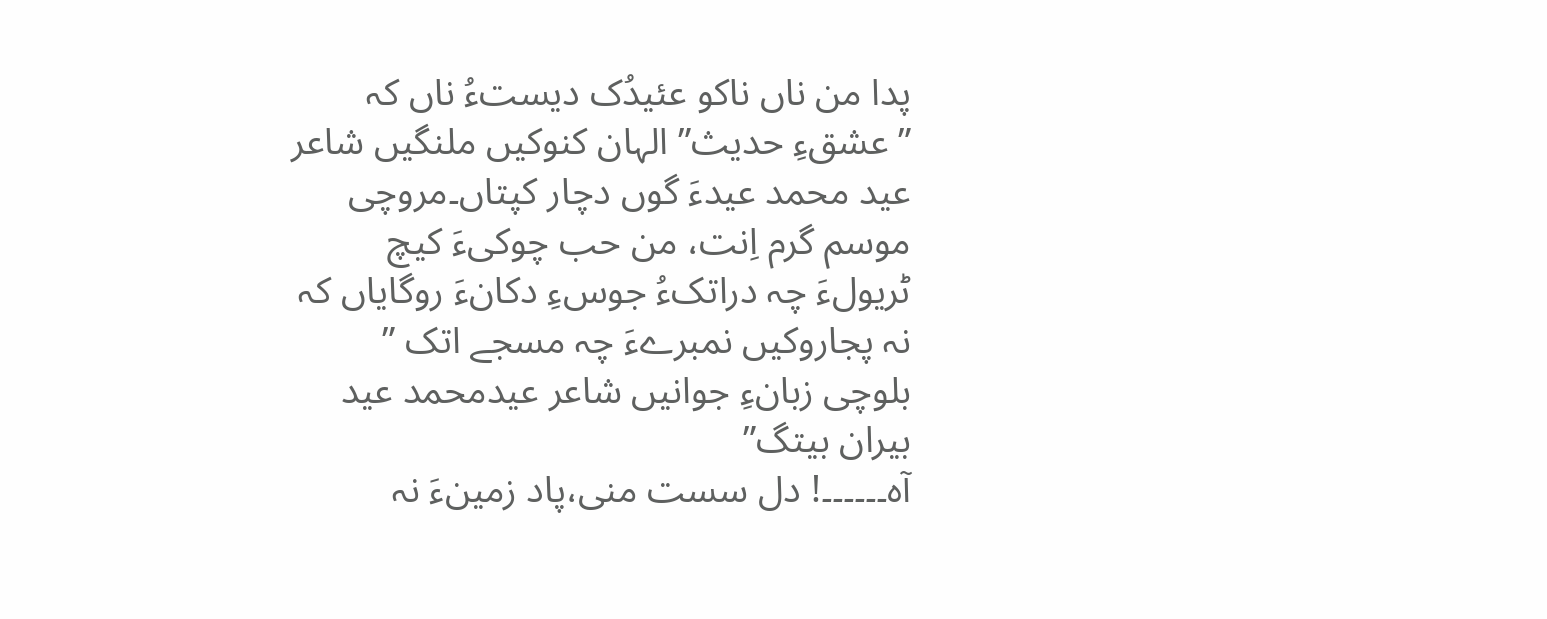پدا من ناں ناکو عئیدُک دیستءُ ناں کہ ”عشقءِ حدیث” الہان کنوکیں ملنگیں شاعر عید محمد عیدءَ گوں دچار کپتاں۔مروچی موسم گرم اِنت، من حب چوکیءَ کیچ ٹریولءَ چہ دراتکءُ جوسءِ دکانءَ روگایاں کہ نہ پجاروکیں نمبرےءَ چہ مسجے اتک ” بلوچی زبانءِ جوانیں شاعر عیدمحمد عید بیران بیتگ”
آہ۔۔۔۔۔۔! دل سست منی،پاد زمینءَ نہ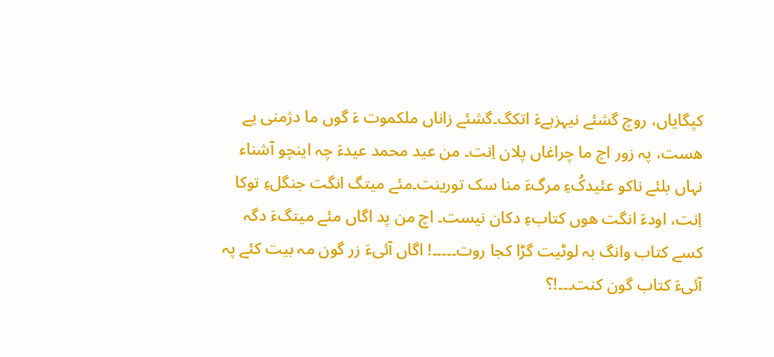کپگایاں، روچ گشئے نیہزہےءَ اتکگ۔گشئے زاناں ملکموت ءَ گوں ما دژمنی یے ھست، پہ زور اچ ما چراغاں پلان اِنت۔ من عید محمد عیدءَ چہ اینچو آشناء نہاں بلئے ناکو عئیدکُءِ مرگءَ منا سک تورینت۔مئے میتگ انگت جنگلءِ توکا اِنت، اودءَ انگت ھوں کتابءِ دکان نیست۔ اچ من پد اگاں مئے میتگءَ دگہ کسے کتاب وانگ بہ لوٹیت گڑا کجا روت۔۔۔۔۔! اگاں آئیءَ زر گون مہ بیت کئے پہ آئیءَ کتاب گون کنت۔۔۔!؟